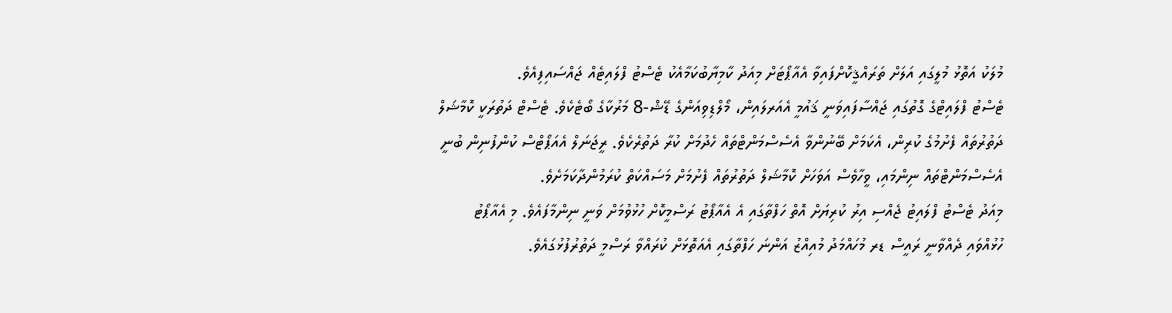މުލަކު އަތޮޅު މުލީގައި އަލަށް ތަރައްޤީކޮށްފައިވާ އެއާޕޯޓަށް މިއަދު ކާމިޔާބުކަމާއެކު ޓެސްޓު ފްލައިޓެއް ޖައްސައިފިއެވެ.
ޓެސްޓު ފްލައިޓްގެ ގޮތުގައި ޖައްސާފައިވަނީ ޤައުމީ އެއަރލައިން، މޯލްޑިވިއަންގެ ޑޭޝް-8 މަރުކާގެ ބޯޓެކެވެ. ޓެސްޓް ދަތުރަކީ ކޮމާޝަލް ދަތުރުތައް ފެށުމުގެ ކުރިން، އެކަމަށް ބޭނުންވާ އެސެސްމަންޓްތައް ހެދުމަށް ކުރާ ދަތުރެކެވެ. ރީޖަނަލް އެއަޕޯޓްސް ކުންފުނިން ބުނީ އެސެސްމަންޓްތައް ނިންމައި، ވީހާވެސް އަވަހަށް ކޮމާޝަލް ދަތުރުތައް ފެށުމަށް މަސައްކަތް ކުރަމުންދާކަމަށެވެ.
މިއަދު ޓެސްޓު ފްލައިޓު ޖެއްސި އިރު ކުރިޔަށް އޮތް ހަފްތާގައި އެ އެއާޕޯޓު ރަސްމީކޮށް ހުޅުވުމަށް ވަނީ ނިންމާފައެވެ. މި އެއާޕޯޓު ހުޅުއްވައި ދެއްވާނީ ރައީސް ޑރ މުހައްމަދު މުއިއްޒު އަންނަ ހަފްތާގައި އެއަތޮޅަށް ކުރައްވާ ރަސްމީ ދަތުރުފުޅުގައެވެ.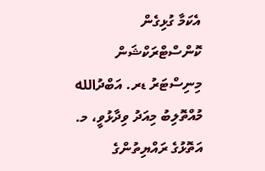އެކަމާ ގުޅިގެން ކޮންސްޓްރަކްޝަން މިނިސްޓަރު ޑރ. އަބްދުالله މުއްތޮލިބު މިއަދު ވިދާޅުވީ، މ. އަތޮޅުގެ ރައްޔިތުންގެ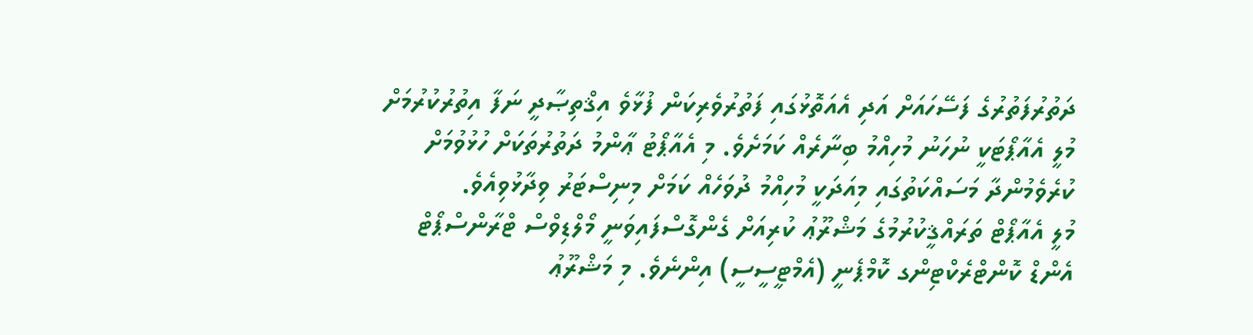ދަތުރުފަތުރުގެ ފަސޭހައަށް އަދި އެއަތޮޅުގައި ފަތުރުވެރިކަން ފުޅާވެ އިޤްތިޞާދީ ނަފާ އިތުރުކުރުމަށް މުލީ އެއާޕޯޓަކީ ނުހަނު މުހިއްމު ބިނާރެއް ކަމަށެވެ. މި އެއާޕޯޓު ޢާންމު ދަތުރުތަކަށް ހުޅުވުމަށް ކުރެވެމުންދާ މަސައްކަތުގައި މިއަދަކީ މުހިއްމު ދުވަހެއް ކަމަށް މިނިސްޓަރު ވިދާޅުވިއެވެ.
މުލީ އެއާޕޯޓް ތަރައްޤީކުރުމުގެ މަޝްރޫޢު ކުރިއަށް ގެންގޮސްފައިވަނީ މޯލްޑިވްސް ޓްރާންސްޕޯޓް އެންޑް ކޮންޓްރެކްޓިންގ ކޮމްޕެނީ (އެމްޓީސީސީ) އިންނެވެ. މި މަޝްރޫޢު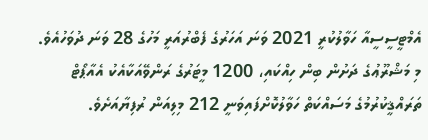އެމްޓީސީސީއާ ހަވާލުކުރީ 2021 ވަނަ އަހަރުގެ ފެބްރުއަރީ މަހުގެ 28 ވަނަ ދުވަހުއެވެ. މި މަޝްރޫޢުގެ ދަށުން ބިން ހިއްކައި، 1200 މީޓަރުގެ ރަންވޭއަކާއެކު އެއާޕޯޓް ތަރައްޤީކުރުމުގެ މަސައްކަތް ހަވާލުކޮށްފައިވަނީ 212 މިލިއަން ރުފިޔާއަށެވެ.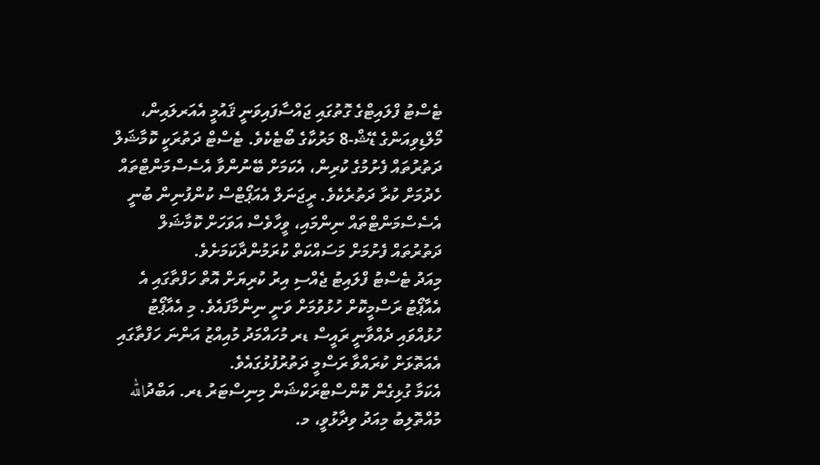ޓެސްޓު ފްލައިޓްގެ ގޮތުގައި ޖައްސާފައިވަނީ ޤައުމީ އެއަރލައިން، މޯލްޑިވިއަންގެ ޑޭޝް-8 މަރުކާގެ ބޯޓެކެވެ. ޓެސްޓް ދަތުރަކީ ކޮމާޝަލް ދަތުރުތައް ފެށުމުގެ ކުރިން، އެކަމަށް ބޭނުންވާ އެސެސްމަންޓްތައް ހެދުމަށް ކުރާ ދަތުރެކެވެ. ރީޖަނަލް އެއަޕޯޓްސް ކުންފުނިން ބުނީ އެސެސްމަންޓްތައް ނިންމައި، ވީހާވެސް އަވަހަށް ކޮމާޝަލް ދަތުރުތައް ފެށުމަށް މަސައްކަތް ކުރަމުންދާކަމަށެވެ.
މިއަދު ޓެސްޓު ފްލައިޓު ޖެއްސި އިރު ކުރިޔަށް އޮތް ހަފްތާގައި އެ އެއާޕޯޓު ރަސްމީކޮށް ހުޅުވުމަށް ވަނީ ނިންމާފައެވެ. މި އެއާޕޯޓު ހުޅުއްވައި ދެއްވާނީ ރައީސް ޑރ މުހައްމަދު މުއިއްޒު އަންނަ ހަފްތާގައި އެއަތޮޅަށް ކުރައްވާ ރަސްމީ ދަތުރުފުޅުގައެވެ.
އެކަމާ ގުޅިގެން ކޮންސްޓްރަކްޝަން މިނިސްޓަރު ޑރ. އަބްދުالله މުއްތޮލިބު މިއަދު ވިދާޅުވީ، މ.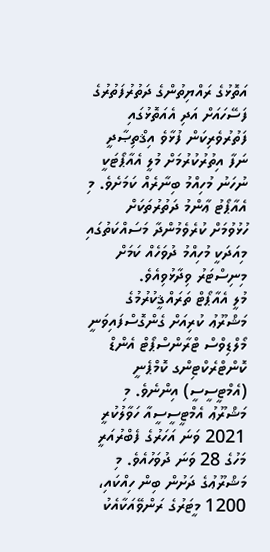އަތޮޅުގެ ރައްޔިތުންގެ ދަތުރުފަތުރުގެ ފަސޭހައަށް އަދި އެއަތޮޅުގައި ފަތުރުވެރިކަން ފުޅާވެ އިޤްތިޞާދީ ނަފާ އިތުރުކުރުމަށް މުލީ އެއާޕޯޓަކީ ނުހަނު މުހިއްމު ބިނާރެއް ކަމަށެވެ. މި އެއާޕޯޓު ޢާންމު ދަތުރުތަކަށް ހުޅުވުމަށް ކުރެވެމުންދާ މަސައްކަތުގައި މިއަދަކީ މުހިއްމު ދުވަހެއް ކަމަށް މިނިސްޓަރު ވިދާޅުވިއެވެ.
މުލީ އެއާޕޯޓް ތަރައްޤީކުރުމުގެ މަޝްރޫޢު ކުރިއަށް ގެންގޮސްފައިވަނީ މޯލްޑިވްސް ޓްރާންސްޕޯޓް އެންޑް ކޮންޓްރެކްޓިންގ ކޮމްޕެނީ (އެމްޓީސީސީ) އިންނެވެ. މި މަޝްރޫޢު އެމްޓީސީސީއާ ހަވާލުކުރީ 2021 ވަނަ އަހަރުގެ ފެބްރުއަރީ މަހުގެ 28 ވަނަ ދުވަހުއެވެ. މި މަޝްރޫޢުގެ ދަށުން ބިން ހިއްކައި، 1200 މީޓަރުގެ ރަންވޭއަކާއެކު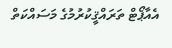އެއާޕޯޓް ތަރައްޤީކުރުމުގެ މަސައްކަތް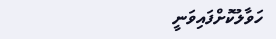ހަވާލުކޮށްފައިވަނީ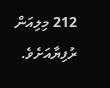212 މިލިއަން ރުފިޔާއަށެވެ.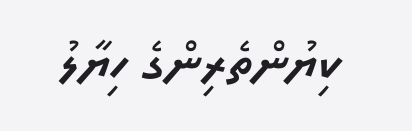ކިޔުންތެރިންގެ ހިޔާލު